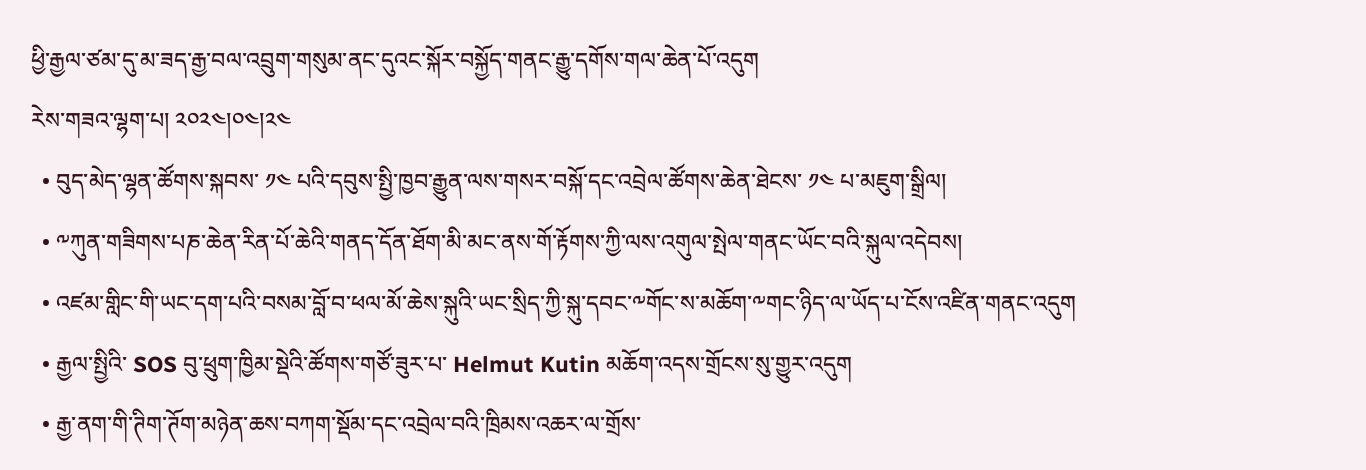ཕྱི་རྒྱལ་ཙམ་དུ་མ་ཟད་རྒྱ་བལ་འབྲུག་གསུམ་ནང་དུའང་སྐོར་བསྐྱོད་གནང་རྒྱུ་དགོས་གལ་ཆེན་པོ་འདུག
རེས་གཟའ་ལྷག་པ། ༢༠༢༤།༠༤།༢༤
  • བུད་མེད་ལྷན་ཚོགས་སྐབས་ ༡༤ པའི་དབུས་སྤྱི་ཁྱབ་རྒྱུན་ལས་གསར་བསྐོ་དང་འབྲེལ་ཚོགས་ཆེན་ཐེངས་ ༡༤ པ་མཇུག་སྒྲིལ།
  • ༸ཀུན་གཟིགས་པཎ་ཆེན་རིན་པོ་ཆེའི་གནད་དོན་ཐོག་མི་མང་ནས་གོ་རྟོགས་ཀྱི་ལས་འགུལ་སྤེལ་གནང་ཡོང་བའི་སྐུལ་འདེབས།
  • འཛམ་གླིང་གི་ཡང་དག་པའི་བསམ་བློ་བ་ཕལ་མོ་ཆེས་སྐུའི་ཡང་སྲིད་ཀྱི་སྐུ་དབང་༸གོང་ས་མཆོག་༸གང་ཉིད་ལ་ཡོད་པ་ངོས་འཛིན་གནང་འདུག
  • རྒྱལ་སྤྱིའི་ SOS བུ་ཕྲུག་ཁྱིམ་སྡེའི་ཚོགས་གཙོ་ཟུར་པ་ Helmut Kutin མཆོག་འདས་གྲོངས་སུ་གྱུར་འདུག
  • རྒྱ་ནག་གི་ཊིག་ཊོག་མཉེན་ཆས་བཀག་སྡོམ་དང་འབྲེལ་བའི་ཁྲིམས་འཆར་ལ་གྲོས་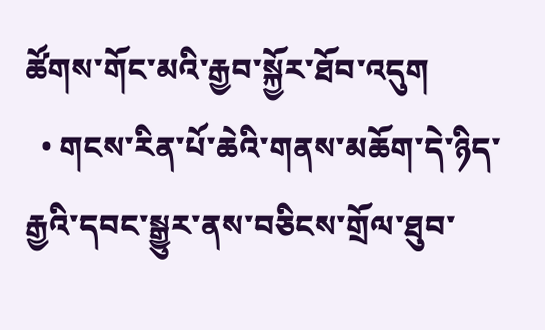ཚོགས་གོང་མའི་རྒྱབ་སྐྱོར་ཐོབ་འདུག
  • གངས་རིན་པོ་ཆེའི་གནས་མཆོག་དེ་ཉིད་རྒྱའི་དབང་སྒྱུར་ནས་བཅིངས་གྲོལ་ཐུབ་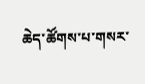ཆེད་ཚོགས་པ་གསར་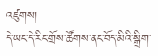འཛུགས།
དེ་ཡང་དེ་རིང་གྲོས་ཚོགས་ནང་བོད་མིའི་སྒྲིག་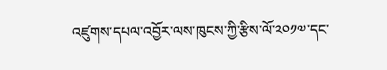འཛུགས་དཔལ་འབྱོར་ལས་ཁུངས་ཀྱི་རྩིས་ལོ་༢༠༡༧་དང་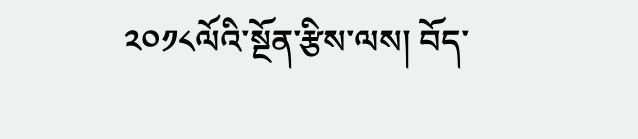༢༠༡༨ལོའི་སྔོན་རྩིས་ལས། བོད་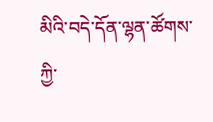མིའི་བདེ་དོན་ལྷན་ཚོགས་ཀྱི་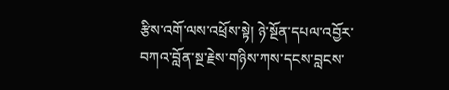རྩིས་འགོ་ལས་འཕྲོས་སྟེ། ཉེ་སྔོན་དཔལ་འབྱོར་བཀའ་བློན་སྔ་རྗེས་གཉིས་ཀས་དངས་བླངས་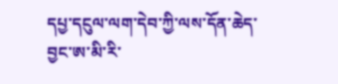དཔྱ་དངུལ་ལག་དེབ་ཀྱི་ལས་དོན་ཆེད་བྱང་ཨ་མི་རི་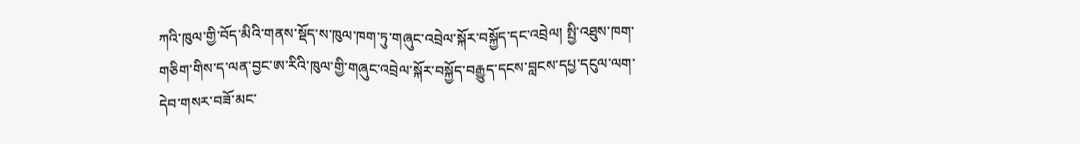ཀའི་ཁུལ་གྱི་བོད་མིའི་གནས་སྡོད་ས་ཁུལ་ཁག་ཏུ་གཞུང་འབྲེལ་སྐོར་བསྐྱོད་དང་འབྲེལ། སྤྱི་འཐུས་ཁག་གཅིག་གིས་ད་ལན་བྱང་ཨ་རིའི་ཁུལ་གྱི་གཞུང་འབྲེལ་སྐོར་བསྐྱོད་བརྒྱུད་དངས་བླངས་དཔྱ་དངུལ་ལག་དེབ་གསར་བཟོ་མང་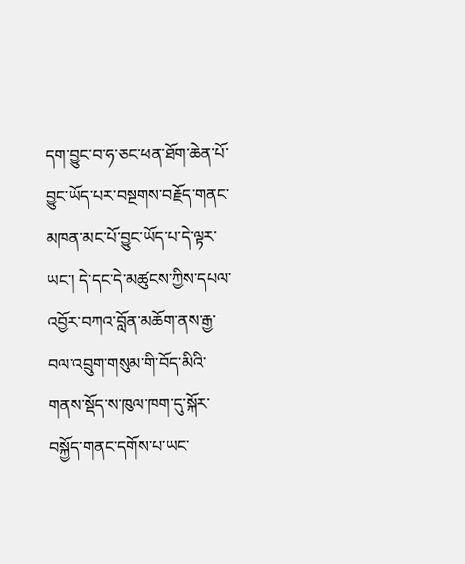དག་བྱུང་བ་ཧ་ཅང་ཕན་ཐོག་ཆེན་པོ་བྱུང་ཡོད་པར་བསྔགས་བརྗོད་གནང་མཁན་མང་པོ་བྱུང་ཡོད་པ་དེ་ལྟར་ཡང་། དེ་དང་དེ་མཚུངས་ཀྱིས་དཔལ་འབྱོར་བཀའ་བློན་མཆོག་ནས་རྒྱ་བལ་འབྲུག་གསུམ་གི་བོད་མིའི་གནས་སྡོད་ས་ཁུལ་ཁག་དུ་སྐོར་བསྐྱོད་གནང་དགོས་པ་ཡང་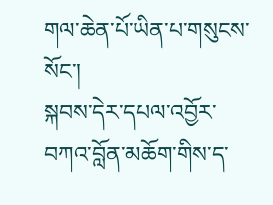གལ་ཆེན་པོ་ཡིན་པ་གསུངས་སོང་།
སྐབས་དེར་དཔལ་འབྱོར་བཀའ་བློན་མཆོག་གིས་ད་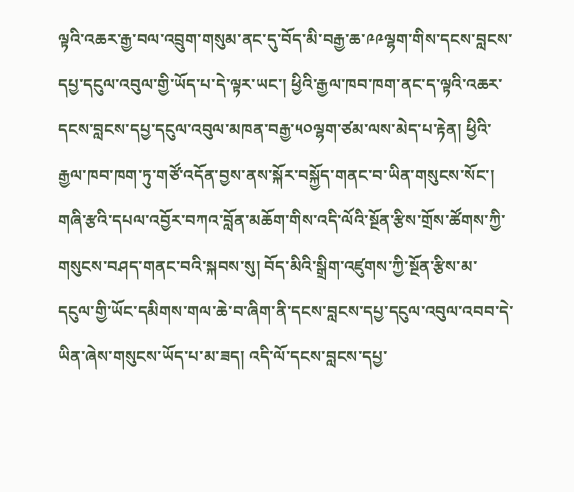ལྟའི་འཆར་རྒྱ་བལ་འབྲུག་གསུམ་ནང་དུ་བོད་མི་བརྒྱ་ཆ་༩༩ལྷག་གིས་དངས་བླངས་དཔྱ་དངུལ་འབུལ་གྱི་ཡོད་པ་དེ་ལྟར་ཡང་། ཕྱིའི་རྒྱལ་ཁབ་ཁག་ནང་ད་ལྟའི་འཆར་དངས་བླངས་དཔྱ་དངུལ་འབུལ་མཁན་བརྒྱ་༥༠ལྷག་ཙམ་ལས་མེད་པ་རྟེན། ཕྱིའི་རྒྱལ་ཁབ་ཁག་ཏུ་གཙོ་འདོན་བྱས་ནས་སྐོར་བསྐྱོད་གནང་བ་ཡིན་གསུངས་སོང་།
གཞི་རྩའི་དཔལ་འབྱོར་བཀའ་བློན་མཆོག་གིས་འདི་ལོའི་སྔོན་རྩིས་གྲོས་ཚོགས་ཀྱི་གསུངས་བཤད་གནང་བའི་སྐབས་སུ། བོད་མིའི་སྒྲིག་འཛུགས་ཀྱི་སྔོན་རྩིས་མ་དངུལ་གྱི་ཡོང་དམིགས་གལ་ཆེ་བ་ཞིག་ནི་དངས་བླངས་དཔྱ་དངུལ་འབུལ་འབབ་དེ་ཡིན་ཞེས་གསུངས་ཡོད་པ་མ་ཟད། འདི་ལོ་དངས་བླངས་དཔྱ་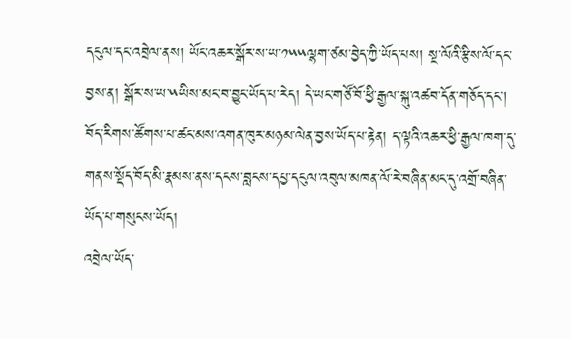དངུལ་དང་འབྲེལ་ནས། ཡོང་འཆར་སྒོར་ས་ཡ་༡༥༥ལྷག་ཙམ་བྱེད་ཀྱི་ཡོད་པས། སྔ་ལོའི་རྩིས་ལོ་དང་བྱས་ན། སྒོར་ས་ཡ་༥ཡིས་མང་བ་བྱུང་ཡོད་པ་རེད། དེ་ཡང་གཙོ་བོ་ཕྱི་རྒྱལ་སྐུ་འཚབ་དོན་གཅོད་དང། བོད་རིགས་ཚོགས་པ་ཚང་མས་འགན་ཁུར་མཉམ་ལེན་བྱས་ཡོད་པ་རྟེན། ད་ལྟའི་འཆར་ཕྱི་རྒྱལ་ཁག་དུ་གནས་སྡོད་བོད་མི་རྣམས་ནས་དངས་བླངས་དཔྱ་དངུལ་འབུལ་མཁན་ལོ་རེ་བཞིན་མང་དུ་འགྲོ་བཞིན་ཡོད་པ་གསུངས་ཡོད།
འབྲེལ་ཡོད་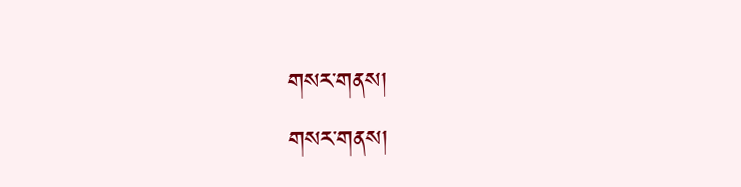གསར་གནས།
གསར་གནས།